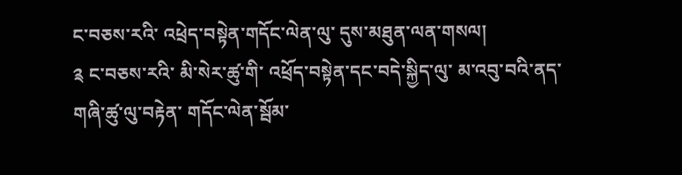ང་བཅས་རའི་ འཕྲེད་བསྟེན་གདོང་ལེན་ལུ་ དུས་མཐུན་ལན་གསལ།
༉ ང་བཅས་རའི་ མི་སེར་ཚུ་གི་ འཕྲོད་བསྟེན་དང་བདེ་སྐྱིད་ལུ་ མ་འབུ་བའི་ནད་གཞི་ཚུ་ལུ་བརྟེན་ གདོང་ལེན་སྦོམ་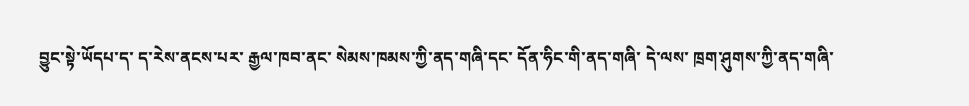བྱུང་སྟེ་ཡོདཔ་ད་ ད་རེས་ནངས་པར་ རྒྱལ་ཁབ་ནང་ སེམས་ཁམས་ཀྱི་ནད་གཞི་དང་ དོན་ཧིང་གི་ནད་གཞི་ དེ་ལས་ ཁྲག་ཤུགས་ཀྱི་ནད་གཞི་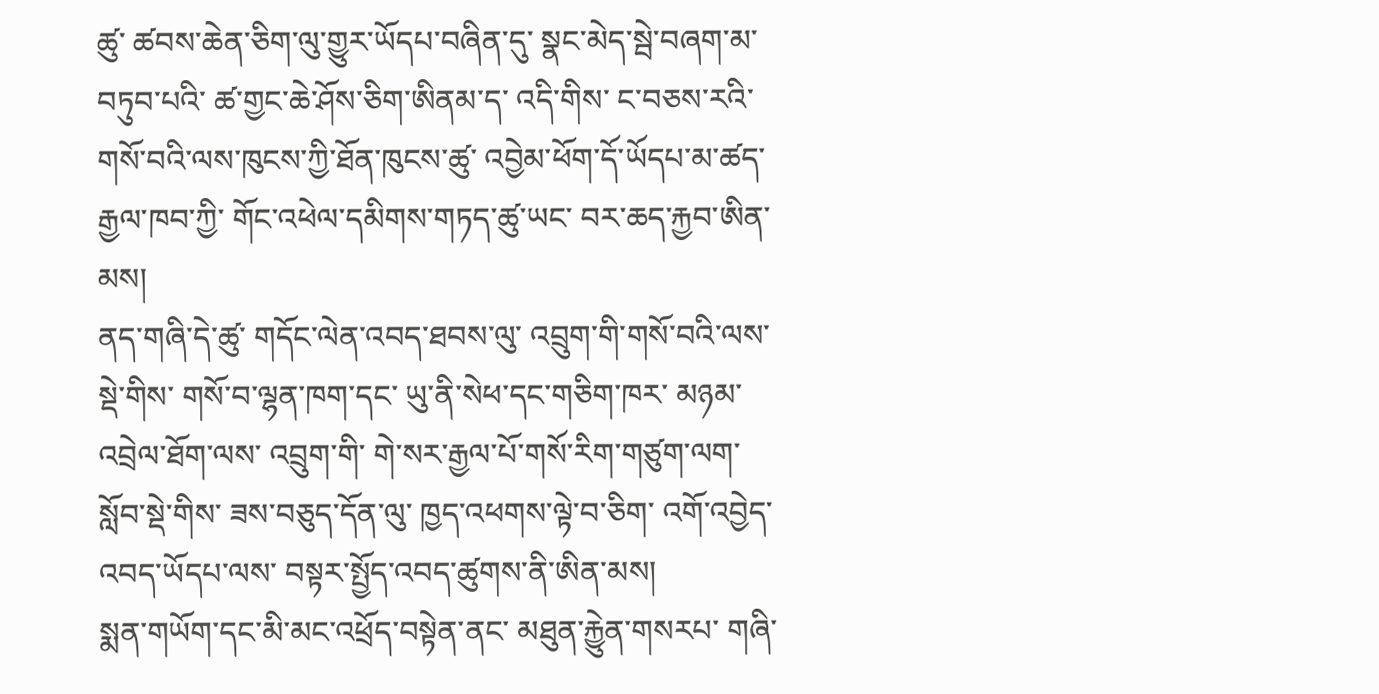ཚུ་ ཚབས་ཆེན་ཅིག་ལུ་གྱུར་ཡོདཔ་བཞིན་དུ་ སྣང་མེད་སྦེ་བཞག་མ་བཏུབ་པའི་ ཚ་གྱང་ཆེ་ཤོས་ཅིག་ཨིནམ་ད་ འདི་གིས་ ང་བཅས་རའི་ གསོ་བའི་ལས་ཁུངས་ཀྱི་ཐོན་ཁུངས་ཚུ་ འབྱེམ་ཕོག་དོ་ཡོདཔ་མ་ཚད་ རྒྱལ་ཁབ་ཀྱི་ གོང་འཕེལ་དམིགས་གཏད་ཚུ་ཡང་ བར་ཆད་རྐྱབ་ཨིན་མས།
ནད་གཞི་དེ་ཚུ་ གདོང་ལེན་འབད་ཐབས་ལུ་ འབྲུག་གི་གསོ་བའི་ལས་སྡེ་གིས་ གསོ་བ་ལྷན་ཁག་དང་ ཡུ་ནི་སེཕ་དང་གཅིག་ཁར་ མཉམ་འབྲེལ་ཐོག་ལས་ འབྲུག་གི་ གེ་སར་རྒྱལ་པོ་གསོ་རིག་གཙུག་ལག་སློབ་སྡེ་གིས་ ཟས་བཅུད་དོན་ལུ་ ཁྱད་འཕགས་ལྟེ་བ་ཅིག་ འགོ་འབྱེད་འབད་ཡོདཔ་ལས་ བསྟར་སྤྱོད་འབད་ཚུགས་ནི་ཨིན་མས།
སྨན་གཡོག་དང་མི་མང་འཕྲོད་བསྟེན་ནང་ མཐུན་རྐྱེུན་གསརཔ་ གཞི་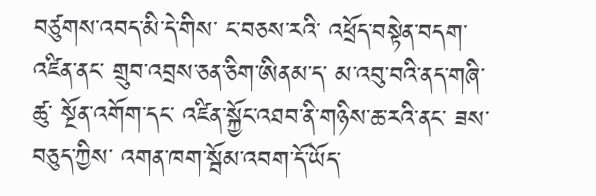བཙུགས་འབད་མི་དེ་གིས་ ང་བཅས་རའི་ འཕྲོད་བསྟེན་བདག་འཛིན་ནང་ གྲུབ་འབྲས་ཅན་ཅིག་ཨིནམ་ད་ མ་འབུ་བའི་ནད་གཞི་ཚུ་ སྔོན་འགོག་དང་ འཛིན་སྐྱོང་འཐབ་ནི་གཉིས་ཆ་རའི་ནང་ ཟས་བཅུད་ཀྱིས་ འགན་ཁག་སྦོམ་འབག་དོ་ཡོད་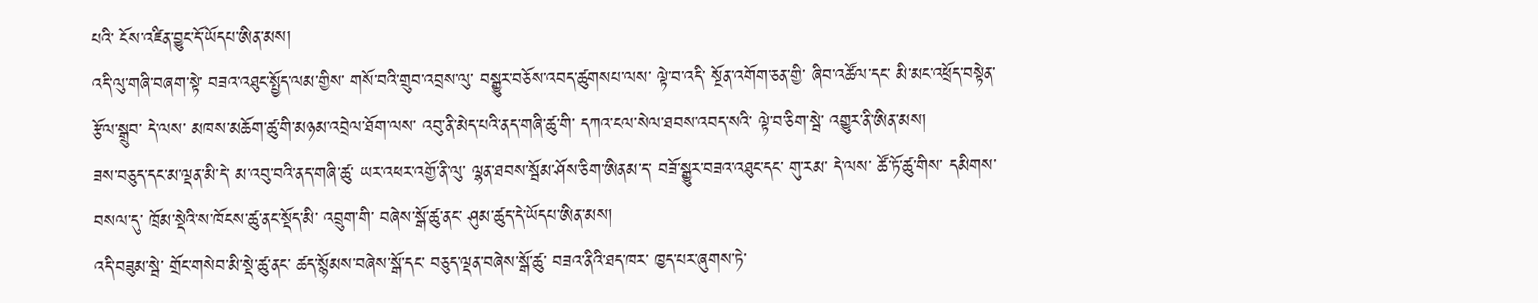པའི་ ངོས་འཛིན་བྱུང་དོ་ཡོདཔ་ཨིན་མས།
འདི་ལུ་གཞི་བཞག་སྟེ་ བཟའ་འཐུང་སྤྱོད་ལམ་གྱིས་ གསོ་བའི་གྲུབ་འབྲས་ལུ་ བསྒྱུར་བཅོས་འབད་ཚུགསཔ་ལས་ ལྟེ་བ་འདི་ སྔོན་འགོག་ཅན་གྱི་ ཞིབ་འཚོལ་དང་ མི་མང་འཕྲོད་བསྟེན་རྩོལ་སྒྲུབ་ དེ་ལས་ མཁས་མཆོག་ཚུ་གི་མཉམ་འབྲེལ་ཐོག་ལས་ འབུ་ནི་མེད་པའི་ནད་གཞི་ཚུ་གི་ དཀའ་ངལ་སེལ་ཐབས་འབད་སའི་ ལྟེ་བ་ཅིག་སྦེ་ འགྱུར་ནི་ཨིན་མས།
ཟས་བཅུད་དང་མ་ལྡན་མི་དེ་ མ་འབུ་བའི་ནད་གཞི་ཚུ་ ཡར་འཕར་འགྱོ་ནི་ལུ་ ལྷན་ཐབས་སྦོམ་ཤོས་ཅིག་ཨིནམ་ད་ བཟོ་སྒྱུར་བཟའ་འཐུང་དང་ གུ་རམ་ དེ་ལས་ ཚོ་ཏོ་ཚུ་གིས་ དམིགས་བསལ་དུ་ ཁྲོམ་སྡེའི་ས་ཁོངས་ཚུ་ནང་སྡོད་མི་ འབྲུག་གི་ བཞེས་སྒོ་ཚུ་ནང་ ཤུམ་ཚུད་དེ་ཡོདཔ་ཨིན་མས།
འདི་བཟུམ་སྦེ་ གྲོང་གསེབ་མི་སྡེ་ཚུ་ནང་ ཚད་སྙོམས་བཞེས་སྒོ་དང་ བཅུད་ལྡན་བཞེས་སྒོ་ཚུ་ བཟའ་ནིའི་ཐད་ཁར་ ཁྱད་པར་ཞུགས་ཏེ་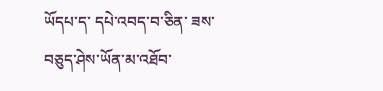ཡོདཔ་ད་ དཔེ་འབད་བ་ཅིན་ ཟས་བཅུད་ཤེས་ཡོན་མ་འཐོབ་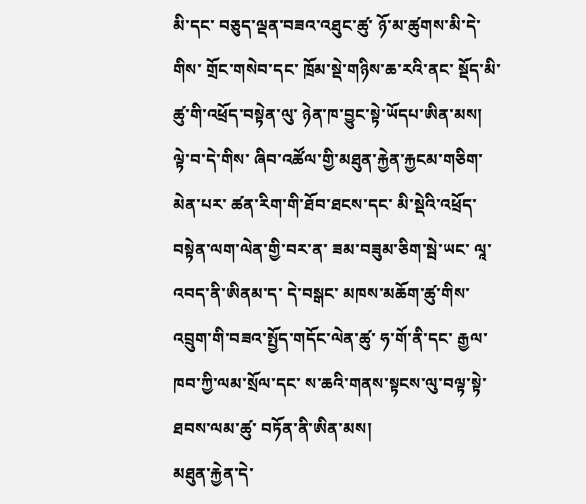མི་དང་ བཅུད་ལྡན་བཟའ་འཐུང་ཚུ་ ཉོ་མ་ཚུགས་མི་དེ་གིས་ གྲོང་གསེབ་དང་ ཁྲོམ་སྡེ་གཉིས་ཆ་རའི་ནང་ སྡོད་མི་ཚུ་གི་འཕྲོད་བསྟེན་ལུ་ ཉེན་ཁ་བྱུང་སྟེ་ཡོདཔ་ཨིན་མས།
ལྟེ་བ་དེ་གིས་ ཞིབ་འཚོལ་གྱི་མཐུན་རྐྱེན་རྐྱངམ་གཅིག་མེན་པར་ ཚན་རིག་གི་ཐོབ་ཐངས་དང་ མི་སྡེའི་འཕྲོད་བསྟེན་ལག་ལེན་གྱི་བར་ན་ ཟམ་བཟུམ་ཅིག་སྦེ་ཡང་ ལཱ་འབད་ནི་ཨིནམ་ད་ དེ་བསྒང་ མཁས་མཆོག་ཚུ་གིས་ འབྲུག་གི་བཟའ་སྤྱོད་གདོང་ལེན་ཚུ་ ཧ་གོ་ནི་དང་ རྒྱལ་ཁབ་ཀྱི་ལམ་སྲོལ་དང་ ས་ཆའི་གནས་སྟངས་ལུ་བལྟ་སྟེ་ ཐབས་ལམ་ཚུ་ བཏོན་ནི་ཨིན་མས།
མཐུན་རྐྱེན་དེ་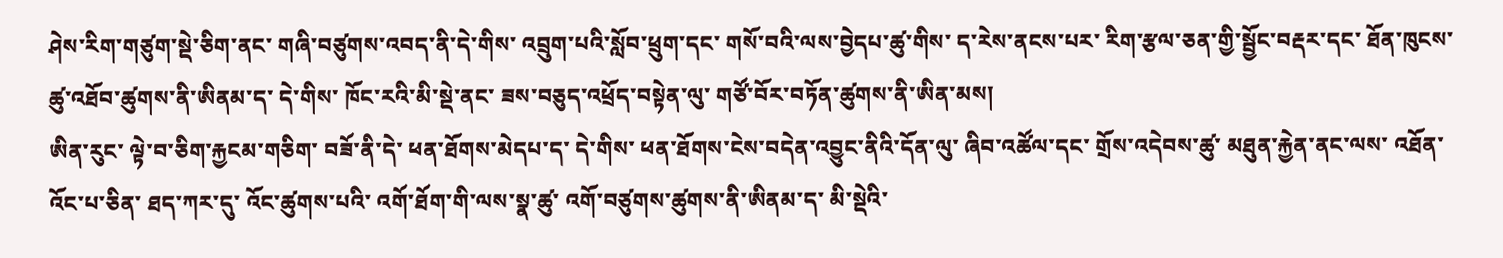ཤེས་རིག་གཙུག་སྡེ་ཅིག་ནང་ གཞི་བཙུགས་འབད་ནི་དེ་གིས་ འབྲུག་པའི་སློབ་ཕྲུག་དང་ གསོ་བའི་ལས་བྱེདཔ་ཚུ་གིས་ ད་རེས་ནངས་པར་ རིག་རྩལ་ཅན་གྱི་སྦྱོང་བརྡར་དང་ ཐོན་ཁུངས་ཚུ་འཐོབ་ཚུགས་ནི་ཨིནམ་ད་ དེ་གིས་ ཁོང་རའི་མི་སྡེ་ནང་ ཟས་བཅུད་འཕྲོད་བསྟེན་ལུ་ གཙོ་བོར་བཏོན་ཚུགས་ནི་ཨིན་མས།
ཨིན་རུང་ ལྟེ་བ་ཅིག་རྐྱངམ་གཅིག་ བཟོ་ནི་དེ་ ཕན་ཐོགས་མེདཔ་ད་ དེ་གིས་ ཕན་ཐོགས་ངེས་བདེན་འབྱུང་ནིའི་དོན་ལུ་ ཞིབ་འཚོལ་དང་ གྲོས་འདེབས་ཚུ་ མཐུན་རྐྱེན་ནང་ལས་ འཐོན་འོང་པ་ཅིན་ ཐད་ཀར་དུ་ འོང་ཚུགས་པའི་ འགོ་ཐོག་གི་ལས་སྣ་ཚུ་ འགོ་བཙུགས་ཚུགས་ནི་ཨིནམ་ད་ མི་སྡེའི་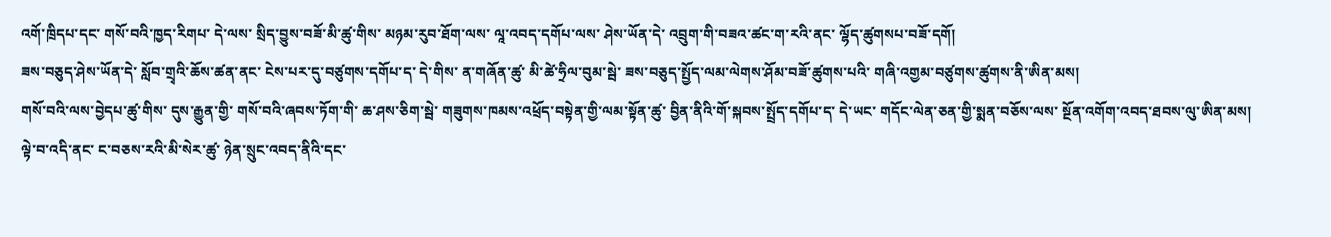འགོ་ཁྲིདཔ་དང་ གསོ་བའི་ཁྱད་རིགཔ་ དེ་ལས་ སྲིད་བྱུས་བཟོ་མི་ཚུ་གིས་ མཉམ་རུབ་ཐོག་ལས་ ལཱ་འབད་དགོཔ་ལས་ ཤེས་ཡོན་དེ་ འབྲུག་གི་བཟའ་ཚང་ག་རའི་ནང་ ལྷོད་ཚུགསཔ་བཟོ་དགོ།
ཟས་བཅུད་ཤེས་ཡོན་དེ་ སློབ་གྲྭའི་ཆོས་ཚན་ནང་ ངེས་པར་དུ་བཙུགས་དགོཔ་ད་ དེ་གིས་ ན་གཞོན་ཚུ་ མི་ཚེ་ཧྲིལ་བུམ་སྦེ་ ཟས་བཅུད་སྤྱོད་ལམ་ལེགས་ཤོམ་བཟོ་ཚུགས་པའི་ གཞི་འགྱམ་བཙུགས་ཚུགས་ནི་ཨིན་མས།
གསོ་བའི་ལས་བྱེདཔ་ཚུ་གིས་ དུས་རྒྱུན་གྱི་ གསོ་བའི་ཞབས་ཏོག་གི་ ཆ་ཤས་ཅིག་སྦེ་ གཟུགས་ཁམས་འཕྲོད་བསྟེན་གྱི་ལམ་སྟོན་ཚུ་ བྱིན་ནིའི་གོ་སྐབས་སྤྲོད་དགོཔ་ད་ དེ་ཡང་ གདོང་ལེན་ཅན་གྱི་སྨན་བཅོས་ལས་ སྔོན་འགོག་འབད་ཐབས་ལུ་ཨིན་མས།
ལྟེ་བ་འདི་ནང་ ང་བཅས་རའི་མི་སེར་ཚུ་ ཉེན་སྲུང་འབད་ནིའི་དང་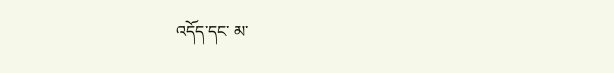འདོད་དང་ མ་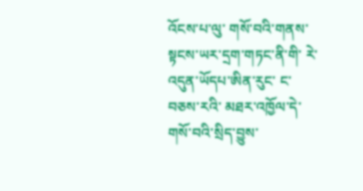འོངས་པ་ལུ་ གསོ་བའི་གནས་སྟངས་ཡར་དྲག་གཏང་ནི་གི་ རེ་འདུན་ཡོདཔ་ཨིན་རུང་ ང་བཅས་རའི་ མཐར་འཁྱོལ་དེ་ གསོ་བའི་སྲིད་བྱུས་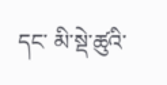དང་ མི་སྡེ་ཚུའི་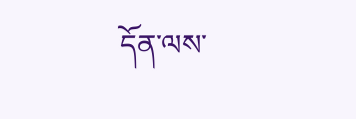དོན་ལས་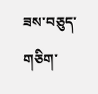ཟས་བཅུད་གཅིག་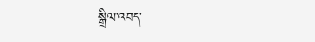སྒྲིལ་འབད་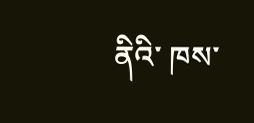ནིའི་ ཁས་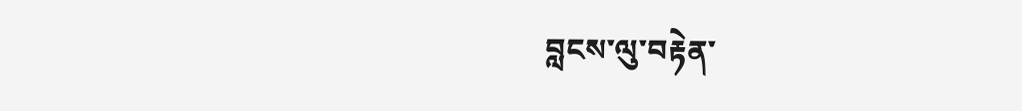བླངས་ལུ་བརྟེན་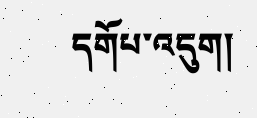དགོཔ་འདུག།